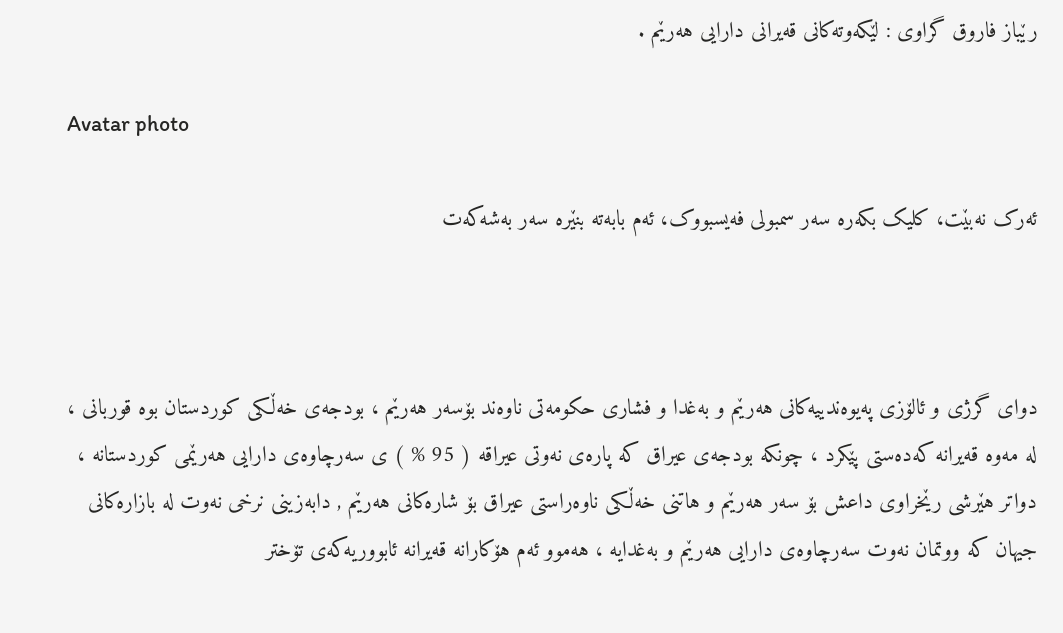رێباز فاروق گراوی : لێكه‌وته‌كانی قه‌یرانی دارایی هه‌رێم .

Avatar photo

ئەرک نەبێت، کلیک بکەرە سەر سمبولی فەیسبووک، ئەم بابەتە بنێرە سەر بەشەکەت



دوای گرژی و ئالۆزی په‌یوه‌ندییه‌كانی هه‌رێم و به‌غدا و فشاری حكومه‌تی ناوه‌ند بۆسه‌ر هه‌رێم ، بودجه‌ی خه‌ڵكی كوردستان بوه‌ قوربانی ، له‌ مه‌وه‌ قه‌یرانه‌ كه‌ده‌ستی پێكرد ، چونكه‌ بودجه‌ی عیراق كه‌ پاره‌ی نه‌وتی عیراقه‌ ( 95 % ) ی سه‌رچاوه‌ی دارایی هه‌رێمی كوردستانه‌ ، دواتر هێرشی رێخراوی داعش بۆ سه‌ر هه‌رێم و هاتنی خه‌ڵكی ناوه‌راستی عیراق بۆ شاره‌كانی هه‌رێم , دابه‌زینی نرخی نه‌وت له‌ بازاره‌كانی جیهان كه‌ ووتمان نه‌وت سه‌رچاوه‌ی دارایی هه‌رێم و به‌غدایه‌ ، هه‌موو ئه‌م هۆكارانه‌ قه‌یرانه‌ ئابووریه‌كه‌ی تۆختر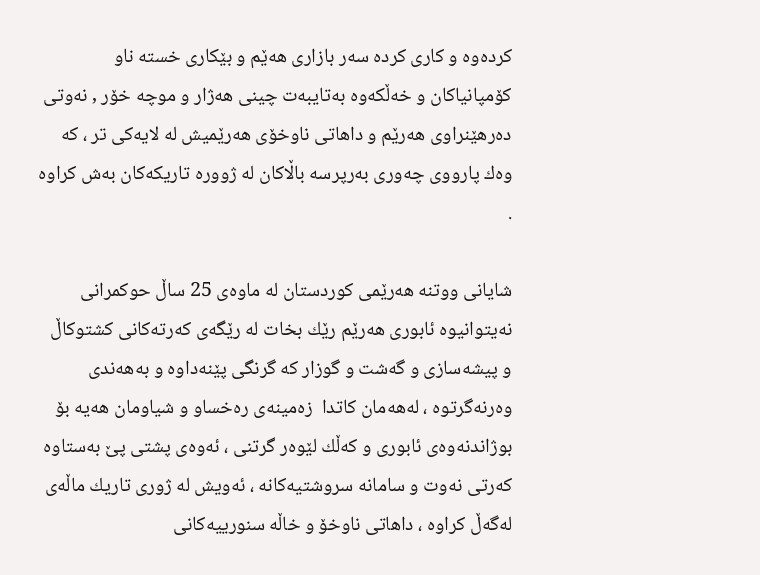كرده‌وه‌ و كاری كرده‌ سه‌ر بازاری هه‌ێم و بێكاری خسته‌ ناو كۆمپانیاكان و خه‌ڵكه‌وه‌ به‌تایبه‌ت چینی هه‌ژار و موچه‌ خۆر , نه‌وتی ده‌رهێنراوی هه‌رێم و داهاتی ناوخۆی هه‌رێمیش له‌ لایه‌كی تر ، كه‌ وه‌ك پارووی چه‌وری به‌رپرسه‌ باڵاكان له‌ ژووره‌ تاریكه‌كان به‌ش كراوه‌ .

شایانی ووتنه‌ هه‌رێمی كوردستان له‌ ماوه‌ی 25 ساڵ حوكمرانی نه‌یتوانیوه‌ ئابوری هه‌رێم رێك بخات له‌ رێگه‌ی كه‌رته‌كانی كشتوكاڵ و پیشه‌سازی و گه‌شت و گوزار كه‌ گرنگی پێنه‌داوه‌ و به‌هه‌ندی وه‌رنه‌گرتوه‌ ، له‌هه‌مان كاتدا ‌ زه‌مینه‌ی ره‌خساو و شیاومان هه‌یه‌ بۆ بوژاندنه‌وه‌ی ئابوری و كه‌ڵك لێوه‌ر گرتنی ، ئه‌وه‌ی پشتی پێ به‌ستاوه‌ كه‌رتی نه‌وت و سامانه‌ سروشتیه‌كانه‌ ، ئه‌ویش له‌ ژوری تاریك ماڵه‌ی له‌گه‌ڵ كراوه‌ ، داهاتی ناوخۆ و خاڵه‌ سنورییه‌كانی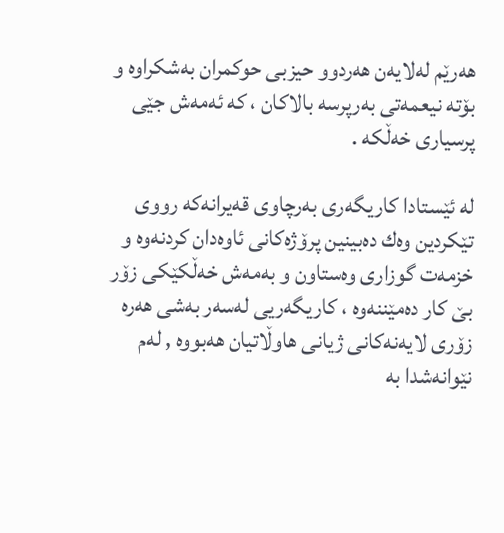هه‌رێم له‌لایه‌ن هه‌ردوو حیزبی حوكمران به‌شكراوه‌ و بۆته‌ نیعمه‌تی به‌رپرسه‌ بالاكان ، كه‌ ئه‌مه‌ش جێی پرسیاری خه‌ڵكه‌ .

له‌ ئێستادا كاریگه‌ری به‌رچاوی قه‌یرانه‌كه‌ رووی تێكردین وه‌ك ده‌بینین پرۆژه‌كانی ئاوه‌دان كردنه‌وه‌ و خزمه‌ت گوزاری وه‌ستاون و به‌مه‌ش خه‌ڵكێكی زۆر بێ كار ده‌مێننه‌وه‌ ، كاریگه‌ریی له‌سه‌ر به‌شی هه‌ره‌ زۆری لایه‌نه‌كانی ژیانی هاوڵاتیان هه‌بووه‌ , له‌م نێوانه‌شدا به‌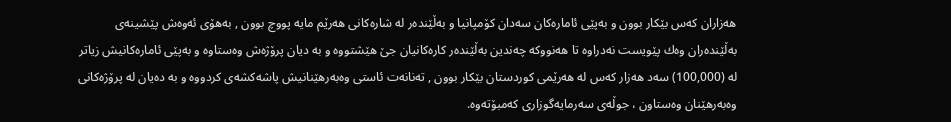هه‌زاران كه‌س بێكار بوون و به‌پێی ئاماره‌كان سه‌دان كۆمپانیا و به‌ڵێنده‌ر له‌ شاره‌كانی هه‌رێم مایه‌ پووچ بوون , به‌هۆی ئه‌وه‌ش پێشینه‌ی به‌ڵێنده‌ران وه‌ك پێویست نه‌دراوه‌ تا هه‌نووكه‌ چه‌ندین به‌ڵێنده‌ر كاره‌كانیان ‌جێ هێشتووه‌ و به‌ دیان پرۆژه‌ش وه‌ستاوه‌ و به‌پێی ئاماره‌كانیش زیاتر له (100,000) سه‌د هه‌زار كه‌س له‌ هه‌رێمی كوردستان بێكار بوون , ته‌نانه‌ت ئاستی وه‌به‌رهێنانیش پاشه‌كشه‌ی كردووه‌ و به‌ ده‌یان له‌ پرۆژه‌كانی وه‌به‌رهێنان وه‌ستاون ، جوڵه‌ی سه‌رمایه‌گوزاری كه‌مبۆته‌وه‌.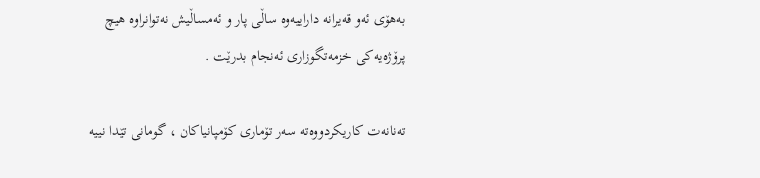به‌هۆی ئه‌و قه‌یرانه‌ داراییه‌وه‌ ساڵی‌ پار و ئه‌مساڵیش نه‌توانراوه‌ هیچ پرۆژه‌یه‌كی خزمه‌تگوزاری ئه‌نجام بدرێت .

ته‌نانه‌ت كاریكردووه‌ته‌ ‌سه‌ر تۆماری‌ كۆمپانیاكان ، گومانی تێدا نییه‌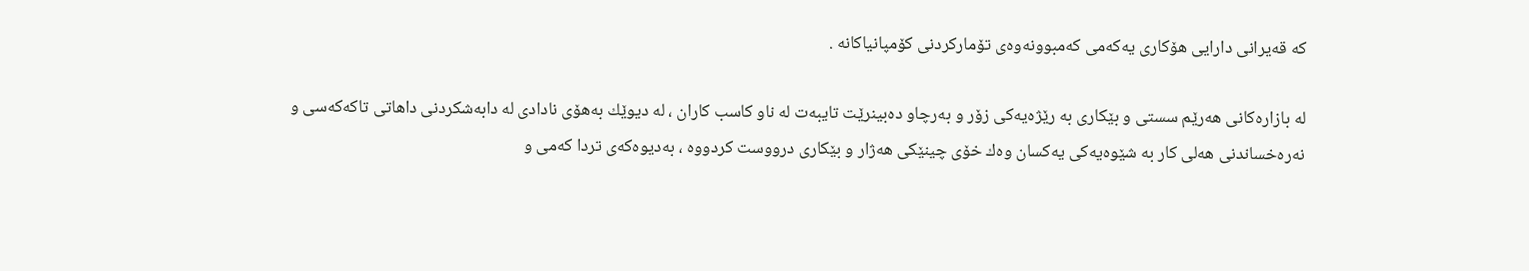كه‌ قه‌یرانی دارایی هۆكاری یه‌كه‌می كه‌مبوونه‌وه‌ی تۆماركردنی كۆمپانیاكانه‌ .

له‌ بازاره‌كانی هه‌رێم سستی و بێكاری به‌ رێژه‌یه‌كی زۆر و به‌رچاو ده‌بینرێت تایبه‌ت له‌ ناو كاسب كاران ، له‌ دیوێك به‌هۆی‌ نادادی‌ له‌ دابه‌شكردنی‌ داهاتی‌ تاكه‌كه‌سی‌ و نه‌ره‌خساندنی‌ هه‌لی‌ كار به‌ شێوه‌یه‌كی‌ یه‌كسان وه‌ك خۆی‌ چینێكی هه‌ژار و بێكاری درووست كردووه‌ ، به‌دیوه‌كه‌ی تردا كه‌می و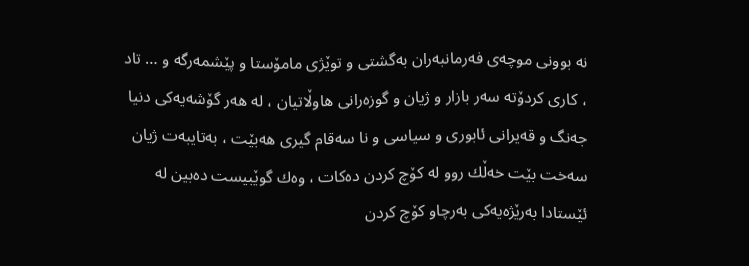نه‌ بوونی موچه‌ی فه‌رمانبه‌ران به‌گشتی و توێژی مامۆستا و پێشمه‌رگه‌ و … تاد ، كاری كردۆته‌ سه‌ر بازار و ژیان و گوزه‌رانی هاوڵاتیان ، له‌ هه‌ر گۆشه‌یه‌كی دنیا جه‌نگ و قه‌یرانی ئابوری و سیاسی و نا سه‌قام گیری هه‌بێت ، به‌تایبه‌ت ژیان سه‌خت بێت خه‌ڵك روو له‌ كۆچ كردن ده‌كات ، وه‌ك گوێبیست ده‌بین له‌ ئێستادا به‌رێژه‌یه‌كی به‌رچاو كۆچ كردن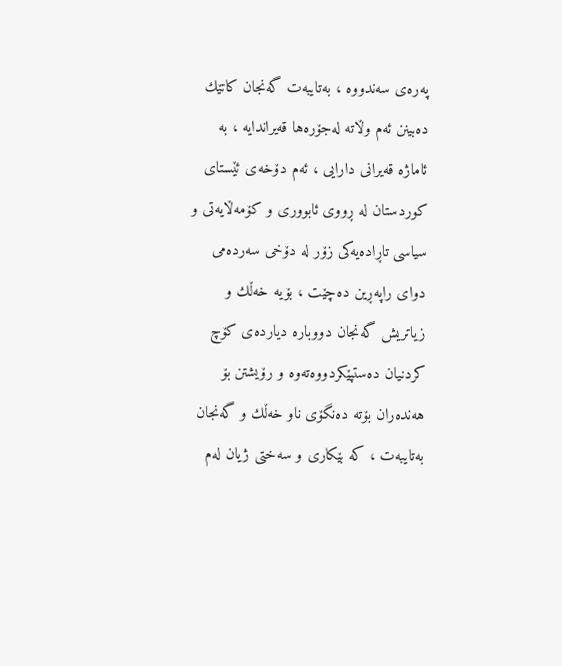په‌ره‌ی سه‌ندووه‌‌ ، به‌تایبه‌ت گه‌نجان كاتێك دەبینن ئەم وڵاتە لەجۆرەها قەیراندایە ، به‌ ئاماژه‌ قەیرانی دارایی ، ئەم دۆخەی ئێستای كوردستان لە ڕووی ئابووری ‌و كۆمەڵایەتی ‌و سیاسی تاڕادەیەكی زۆر لە دۆخی سەردەمی دوای راپەڕین دەچێت ، بۆیە خەڵك و زياتريش گەنجان دووبارە ديارده‌ی كۆچ كردنيان دەستپێكردووەتەوە‌ و رۆیشتن بۆ هه‌نده‌ران بۆته‌ ده‌نگۆی ناو خه‌ڵك و گه‌نجان به‌تایبه‌ت ، كه‌ بێكاری و سه‌ختی ژیان له‌م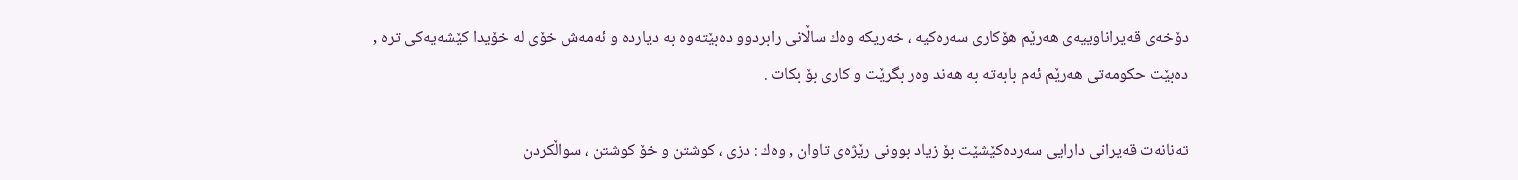دۆخه‌ی قه‌یراناوییه‌ی هه‌رێم هۆكاری سه‌ره‌كیه‌ ، خەریكە وەك ساڵانی رابردوو دەبێتەوە بە دیاردە و ئه‌مه‌ش خۆی له‌ خۆیدا كێشه‌یه‌كی تره‌ , ده‌بێت حكومه‌تی هه‌رێم ئه‌م بابه‌ته‌ به‌ هه‌ند وه‌ر بگرێت و كاری بۆ بكات .

ته‌نانه‌ت قه‌یرانی دارایی سه‌رده‌كێشێت بۆ زیاد بوونی رێژه‌ی تاوان , وه‌ك : دزی ، كوشتن و خۆ كوشتن ، سواڵكردن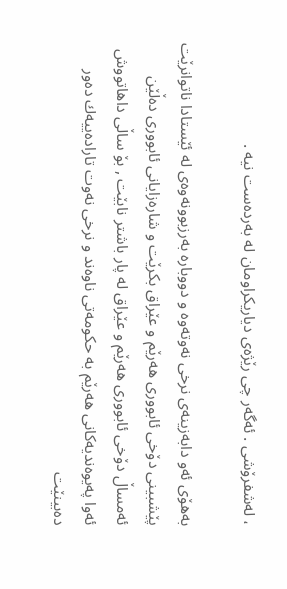، له‌شفرۆشی . ئه‌گه‌ر چی رێژه‌ی دیاریكراومان له‌ به‌رده‌ست نیه‌ .

به‌هۆی ئه‌و دابه‌زینه‌ی نرخی نه‌وته‌وه‌ و دووباره‌ به‌رزبوونه‌وه‌ی له‌ ئێستادا ناتوانرێت پێشبینی دۆخی ئابووری هه‌رێم و عێراق بكرێت و شاره‌زایانی ئابووری ده‌ڵێن ئه‌مساڵ دۆخی ئابووری هه‌رێم و عێراق له‌ پار باشتر نابێت , بۆ ساڵی داهاتووش ئه‌وا په‌یوه‌ندیه‌كانی هه‌رێم به‌ حكومه‌تی ناوه‌ند و نرخی نه‌وت تاراده‌ییه‌ك ده‌ور ده‌بینێت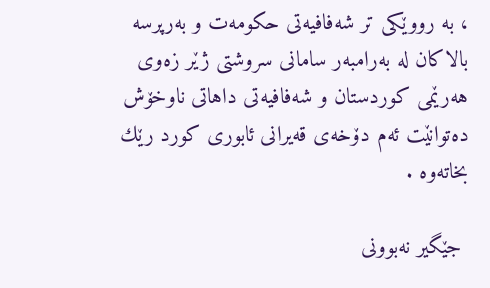، به‌ رووێكی تر شه‌فافیه‌تی حكومه‌ت و به‌رپرسه‌ بالاكان له‌ به‌رامبه‌ر سامانی سروشتی ژێر زه‌وی هه‌رێمی كوردستان و شه‌فافیه‌تی داهاتی ناوخۆش ده‌توانێت ئه‌م دۆخه‌ی قه‌یرانی ئابوری كورد رێك بخاته‌وه‌ .

 جێگیر نه‌بوونی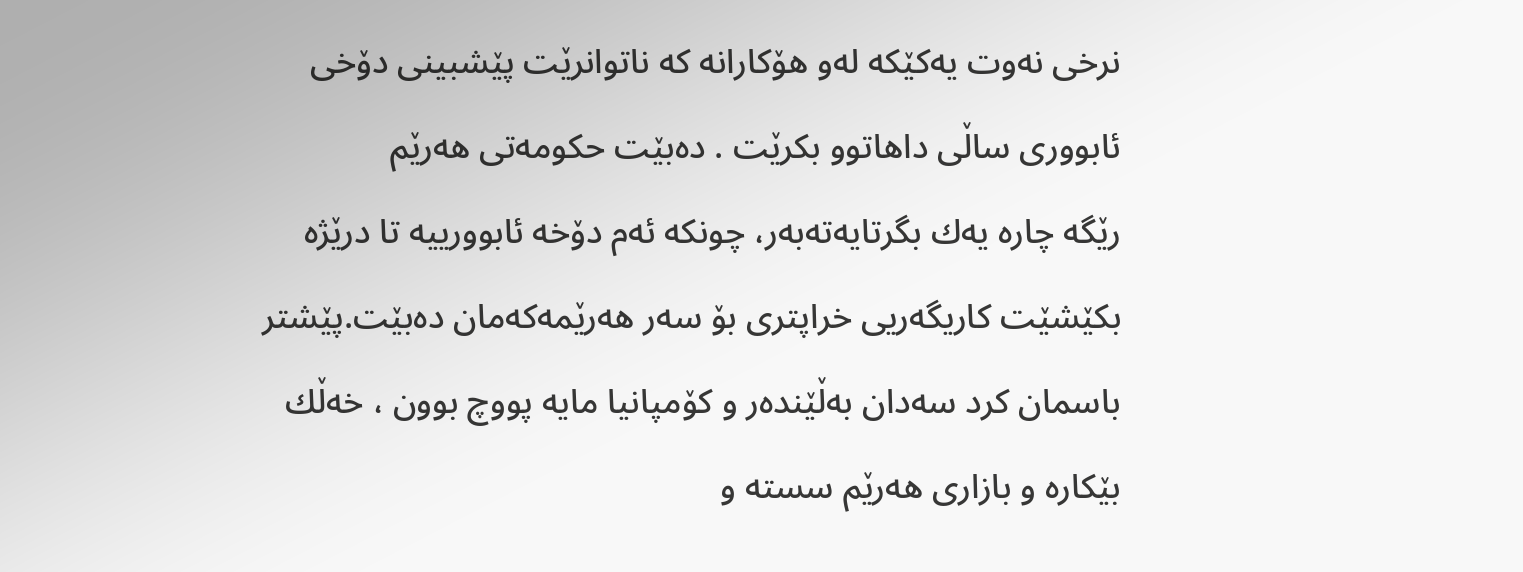نرخی نه‌وت یه‌كێكه‌ له‌و هۆكارانه‌ كه‌ ناتوانرێت پێشبینی دۆخی ئابووری ساڵی داهاتوو بكرێت . ده‌بێت حكومه‌تی هه‌رێم رێگه ‌چاره ‌یه‌ك بگرتایه‌ته‌به‌ر، چونكه‌ ئه‌م دۆخه‌ ئابوورییه‌ تا درێژه‌ بكێشێت كاریگه‌ریی خراپتری بۆ سه‌ر هه‌رێمه‌كه‌مان ده‌بێت.پێشتر باسمان كرد سه‌دان به‌ڵێنده‌ر و كۆمپانیا مایه‌ پووچ بوون ، خه‌ڵك بێكاره‌ و بازاری هه‌رێم سسته‌ و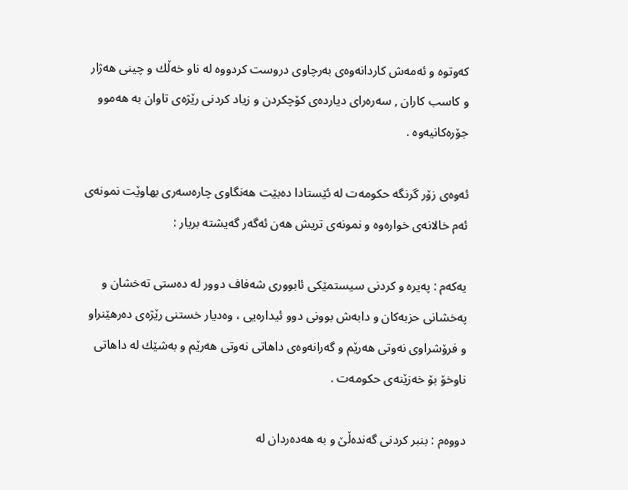كه‌وتوه‌ و ئه‌مه‌ش كاردانه‌وه‌ی به‌رچاوی دروست كردووه‌ له‌ ناو خه‌ڵك و چینی هه‌ژار و كاسب كاران , سه‌ره‌رای دیارده‌ی كۆچكردن و زياد كردنی رێژه‌ی تاوان به‌ هه‌موو جۆره‌كانیه‌وه‌ .

ئه‌وه‌ی زۆر گرنگه‌ حكومه‌ت له‌ ئێستادا ده‌بێت هه‌نگاوی چاره‌سه‌ری بهاوێت نمونه‌ی ئه‌م خالانه‌ی خواره‌وه‌ و نمونه‌ی تریش هه‌ن ئه‌گه‌ر گه‌یشته‌ بریار :

یه‌كه‌م : په‌یره‌ و كردنی سیستمێكی ئابووری شه‌فاف دوور له‌ ده‌ستی ته‌خشان و په‌خشانی حزبه‌كان و دابه‌ش بوونی دوو ئیداره‌یی ، وه‌دیار خستنی رێژه‌ی ده‌رهێنراو و فرۆشراوی نه‌وتی هه‌رێم و گه‌رانه‌وه‌ی داهاتی نه‌وتی هه‌رێم و به‌شێك له‌ داهاتی ناوخۆ بۆ خه‌زێنه‌ی حكومه‌ت .

دووه‌م : بنبر كردنی گه‌نده‌ڵێ و به‌ هه‌ده‌ردان له‌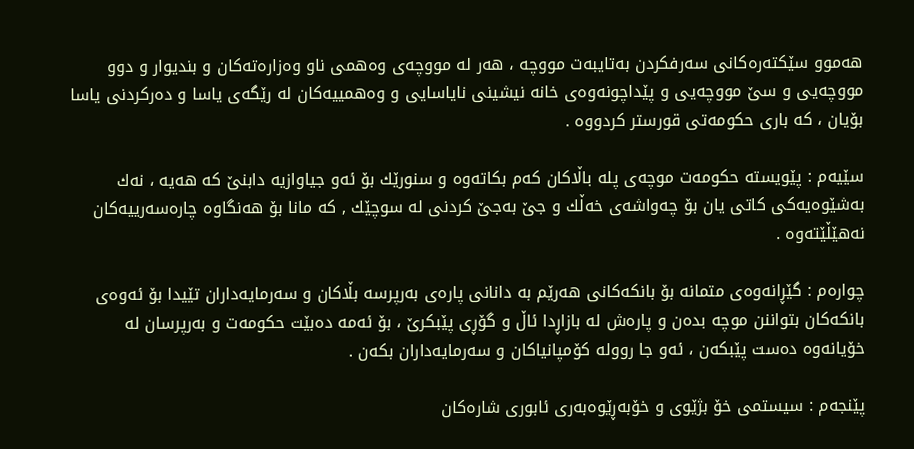هه‌موو سێكته‌ره‌كانی سه‌رفكردن به‌تایبه‌ت مووچه‌ ، هه‌ر له‌ مووچه‌ی وه‌همی ناو وه‌زاره‌ته‌كان و بندیوار و دوو مووچه‌یی و سێ مووچه‌یی و پێداچونه‌وه‌ی خانه‌ نیشینی‌ نایاسایی و وه‌همییه‌كان له‌ رێگه‌ی یاسا و ده‌ركردنی یاسا بۆیان ، كه‌ باری حكومه‌تی قورستر كردووه‌ .

سێیه‌م : پێویسته‌ حكومه‌ت موچه‌ی پله‌ باڵاكان كه‌م بكاته‌وه‌ و سنورێك بۆ ئه‌و جیاوازیه‌ دابنێ‌ كه‌ هه‌یه‌ ، نه‌ك به‌شێوه‌یه‌كی كاتی یان بۆ چه‌واشه‌ی خه‌ڵك و جێ به‌جێ كردنی له‌ سوچێك , كه‌ مانا بۆ هه‌نگاوه‌ چاره‌سه‌رييه‌كان نه‌هێڵێته‌وه‌ .

چواره‌م : گێڕانه‌وه‌ی متمانه‌ بۆ بانكه‌كانی هه‌رێم به‌ دانانی پاره‌ی به‌رپرسه‌ بڵاكان و سه‌رمایه‌داران تێیدا بۆ ئه‌وه‌ی بانكه‌كان بتواننن موچه‌ بده‌ن و پاره‌ش له‌ بازاڕدا ئاڵ و گۆڕی پێبكرێ‌ ، بۆ ئه‌مه‌ ده‌بێت حكومه‌ت و به‌رپرسان له‌ خۆیانه‌وه‌ ده‌ست پێبكه‌ن ، ئه‌و جا رووله‌ كۆمپانیاكان و سه‌رمایه‌داران بكه‌ن .

پێنجه‌م : سیستمی خۆ بژێوی و خۆبه‌ڕێوه‌به‌ری ئابوری شاره‌كان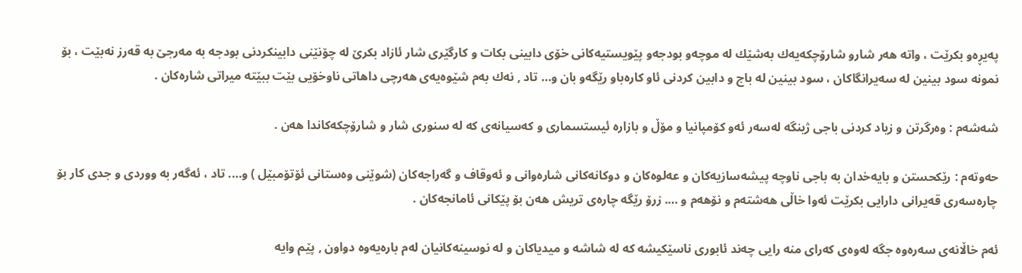په‌یڕه‌و بكرێت ، واته‌ هه‌ر شارو شارۆچكه‌یه‌ك به‌شێك له‌ موچه‌و بودجه‌و پێویستیه‌كانی خۆی دابینی بكات و كارگێری شار ئازاد بكرێ‌ له‌ چۆنێنی دابینكردنی بودجه‌ به‌ مه‌رجێ‌ به‌ قه‌رز نه‌بێت ، بۆ نمونه‌ سود بینین له‌ سه‌یرانگاكان ، سود بینین له‌ باج و دابین كردنی ئاو كاره‌باو رێگه‌و بان و… تاد , نه‌ك به‌م شێوه‌یه‌ی هه‌رچی داهاتی ناوخۆیی بێت ببێته‌ میراتی شاره‌كان .

شه‌شه‌م : وه‌رگرتن و زیاد كردنی باجی ژینگه‌ له‌سه‌ر ئه‌و كۆمپانیا و مۆڵ و بازاره‌ ئیستسماری و كه‌سیانه‌ی كه‌ له‌ سنوری شار و شارۆچكه‌كاندا هه‌ن .

حه‌وته‌م : رێكحستن و بایه‌خدان به‌ باجی ناوچه‌ پیشه‌سازیه‌كان و عه‌لوه‌كان و دوكانه‌كانی شاره‌وانی و ئه‌وقاف و گه‌راجه‌كان (شوێنی وه‌ستانی ئۆتۆمبێل ) و…. تاد ، ئه‌گه‌ر به‌ ووردی و جدی كار بۆ چاره‌سه‌ری قه‌یرانی دارایی بكرێت ئه‌وا خاڵی هه‌شته‌م و نۆهه‌م و …. زرۆ رێگه‌ چاره‌ی تریش هه‌ن بۆ پێكانی ئامانجه‌كان‌ .

ئه‌م خاڵانه‌ی سه‌ره‌وه‌ جگه‌ له‌وه‌ی كه‌رای منه‌ رایی چه‌ند ئابوری ناسێكیشه‌ كه‌ له شاشه‌ و میدیاكان و له‌ نوسینه‌كانیان له‌‌م باره‌یه‌وه‌ دواون , پێم وایه‌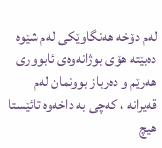له‌م دۆخه‌ هه‌نگاوێكی له‌م شێوه‌ ده‌بێته‌ هۆی بوژانه‌وه‌ی ئابووری هه‌رێم و ده‌رباز بوونمان له‌م قه‌یرانه‌‌ ، كه‌چی به‌ داخه‌وه‌ تائێستا هیچ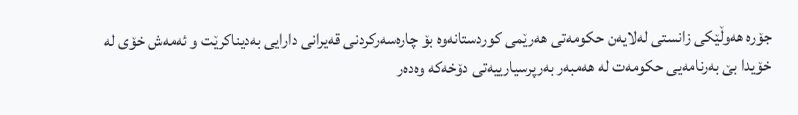جۆره‌ هه‌وڵێكی زانستی له‌لایه‌ن حكومه‌تی هه‌رێمی كوردستانه‌وه‌ بۆ چاره‌سه‌ركردنی قه‌یرانی دارایی به‌دیناكرێت و ئه‌مه‌ش خۆی له‌ خۆیدا بێ به‌رنامه‌یی حكومه‌ت له‌ هه‌مبه‌ر به‌رپرسیارییه‌تی دۆخه‌كه‌ وه‌ده‌ر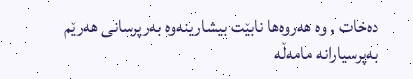ده‌خات , وه‌ هه‌روه‌ها نابێت بیشارینه‌وه‌ به‌رپرسانی هه‌رێم به‌پرسیارانه‌ مامه‌ڵه‌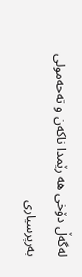له‌گه‌ڵ دۆخی هه‌ رێمدا ناكه‌ن‌ و ته‌حه‌مولی به‌رپرسیاری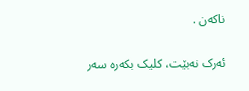ناكه‌ن .

ئەرک نەبێت، کلیک بکەرە سەر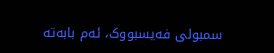سمبولی فەیسبووک، ئەم بابەتە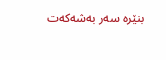بنێرە سەر بەشەکەت